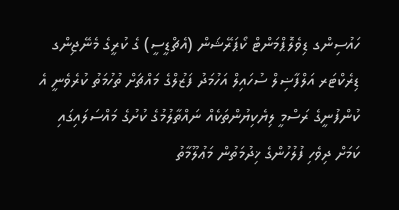ހައުސިންގ ޑިވެލޮޕްމަންޓް ކޯޕަރޭޝަން (އެޗްޑީސީ) ގެ ކުރީގެ މެނޭޖިންގ ޑިރެކްޓަރ އަލްފާޟިލް ސުހައިލް އަހުމަދު ފަޒުލްގެ މައްޗަށް ތުހުމަތު ކުރެވެނީ އެ ކުންފުނީގެ ރަސްމީ ލިޔެކިޔުންތަކެއް ނައްތާލުމުގެ ކުށުގެ މައްސަލައިގައި ކަމަށް ދިވެހި ފުލުހުންގެ ޚިދުމަތުން މަޢުލޫމާތު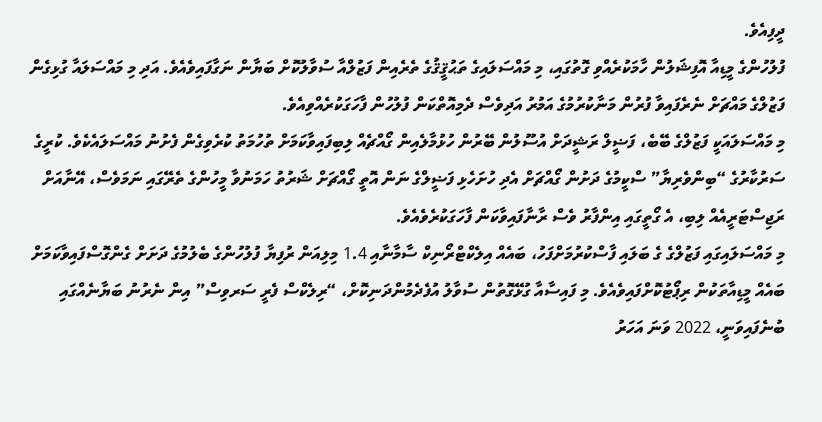ދީފިއެވެ.
ފުލުހުންގެ މީޑިއާ އޮފިޝަލުން ހާމަކުރެއްވި ގޮތުގައި، މި މައްސަލައިގެ ތަޙުޤީޤުގެ ތެރެއިން ފަޒުލްއާ ސުވާލުކޮށް ބަޔާން ނަގާފައިވެއެވެ. އަދި މި މައްސަލައާ ގުޅިގެން ފަޒުލްގެ މައްޗަށް ނެރެފައިވާ ފުރުން މަނާކުރުމުގެ އަމުރު އަދިވެސް ދެމިއޮތްކަން ފުލުހުން ފާހަގަކުރެއްވިއެވެ.
މި މައްސަލައަކީ ފަޒުލްގެ ބޭބެ، ފަޟީލް ރަޝީދަށް އުސޫލުން ބޭރުން ހުޅުމާލެއިން ގޯއްޗެއް ލިބިފައިވާކަމަށް ތުހުމަތު ކުރެވިގެން ފެށުނު މައްސަލައެކެވެ. ކުރީގެ ސަރުކާރުގެ “ބިންވެރިޔާ” ސްކީމުގެ ދަށުން ގޯއްޗަށް އެދި ހުށަހެޅި ފަޟީލްގެ ނަން އޮތީ ގޯއްޗަށް ޝަރުތު ހަމަނުވާ މީހުންގެ ތެރޭގައި ނަމަވެސް، އޭނާއަށް ރަޖިސްޓަރީއެއް ލިބި، އެ ގޯތީގައި އިންފާރު ވެސް ރާނާފައިވާކަން ފާހަގަކުރެވެއެވެ.
މި މައްސަލައިގައި ފަޒުލްގެ ގެ ބަލައި ފާސްކުރުމަށްފަހު، ބައެއް އިލެކްޓްރޯނިކް ސާމާނާއި 1.4 މިލިއަން ރުފިޔާ ފުލުހުންގެ ބެލުމުގެ ދަށަށް ގެންގޮސްފައިވާކަމަށް ބައެއް މީޑިއާތަކުން ރިޕޯޓުކޮށްފައިވެއެވެ. މި ފައިސާއާ ގުޅޭގޮތުން ސުވާލު އުފެދެމުންދަނިކޮށް، “ރިލެކްސް ފެރީ ސަރވިސް” އިން ނެރުނު ބަޔާނެއްގައި ބުނެފައިވަނީ، 2022 ވަނަ އަހަރު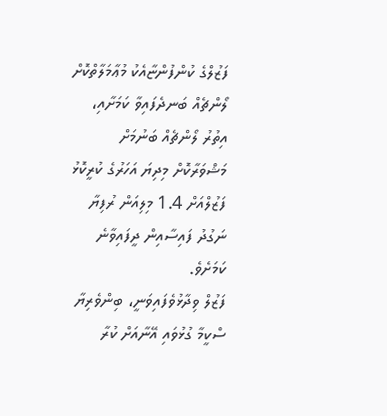ފަޒުލްގެ ކުންފުންޏާއެކު މުޢާމަލާތްކޮށް ލޯންޗެއް ބަނދެފައިވާ ކަމަށާއި، އިތުރު ލޯންޗެއް ބަނުމަށް މަޝްވަރާކޮށް މިދިޔަ އަހަރުގެ ކުރީކޮޅު ފަޒުލްއަށް 1.4 މިލިއަން ރުފިޔާ ނަގުދު ފައިސާއިން ދީފައިވާނެ ކަމަށެވެ.
ފަޒުލް ވިދާޅުވެފައިވަނީ، ބިންވެރިޔާ ސްކީމާ ގުޅުވައި އޭނާއަށް ކުރާ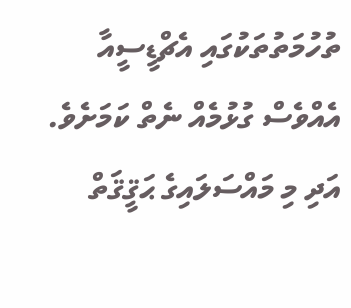ތުހުމަތުތަކުގައި އެޗްޑީސީއާ އެއްވެސް ގުޅުމެއް ނެތް ކަމަށެވެ. އަދި މި މައްސަލައިގެ ޙަޤީޤަތް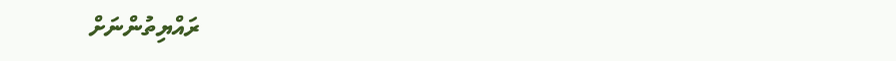ރައްޔިތުންނަށް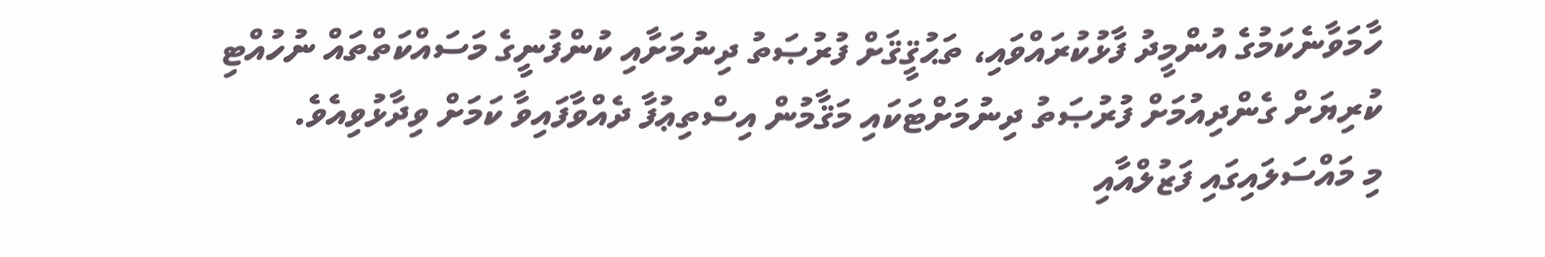ހާމަވާނެކަމުގެ އުންމީދު ފާޅުކުރައްވައި، ތަޙުޤީޤަށް ފުރުޞަތު ދިނުމަށާއި ކުންފުނީގެ މަސައްކަތްތައް ނުހުއްޓި ކުރިޔަށް ގެންދިއުމަށް ފުރުޞަތު ދިނުމަށްޓަކައި މަޤާމުން އިސްތިޢުފާ ދެއްވާފައިވާ ކަމަށް ވިދާޅުވިއެވެ.
މި މައްސަލައިގައި ފަޒުލްއާއި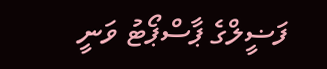ފަޟީލްގެ ޕާސްޕޯޓު ވަނީ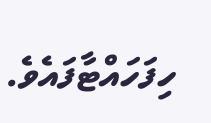ހިފަހައްޓާފައެވެ.